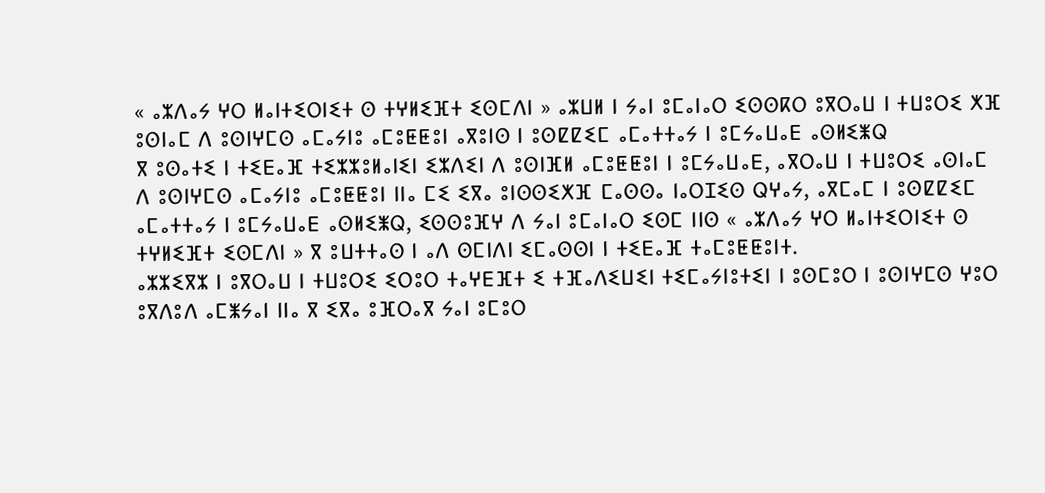« ⴰⵣⴷⴰⵢ ⵖⵔ ⵍⴰⵏⵜⵉⵔⵏⵉⵜ ⵙ ⵜⵖⵍⵉⴼⵜ ⵉⵙⵎⴷⵏ » ⴰⵣⵡⵍ ⵏ ⵢⴰⵏ ⵓⵎⴰⵏⴰⵔ ⵉⵙⵙⴽⵔ ⵓⴳⵔⴰⵡ ⵏ ⵜⵡⵓⵔⵉ ⵅⴼ ⵓⵙⵏⴰⵎ ⴷ ⵓⵙⵏⵖⵎⵙ ⴰⵎⴰⵢⵏⵓ ⴰⵎⵓⵟⵟⵓⵏ ⴰⴳⵓⵏⵙ ⵏ ⵓⵙⵇⵇⵉⵎ ⴰⵎⴰⵜⵜⴰⵢ ⵏ ⵓⵎⵢⴰⵡⴰⴹ ⴰⵙⵍⵉⵥⵕ
ⴳ ⵓⵙⴰⵜⵉ ⵏ ⵜⵉⴹⴰⴼ ⵜⵉⵣⵣⵓⵍⴰⵏⵉⵏ ⵉⵣⴷⵉⵏ ⴷ ⵓⵙⵏⴼⵍ ⴰⵎⵓⵟⵟⵓⵏ ⵏ ⵓⵎⵢⴰⵡⴰⴹ, ⴰⴳⵔⴰⵡ ⵏ ⵜⵡⵓⵔⵉ ⴰⵙⵏⴰⵎ ⴷ ⵓⵙⵏⵖⵎⵙ ⴰⵎⴰⵢⵏⵓ ⴰⵎⵓⵟⵟⵓⵏ ⵏⵏⴰ ⵎⵉ ⵉⴳⴰ ⵓⵏⵙⵙⵉⵅⴼ ⵎⴰⵙⵙⴰ ⵏⴰⵔⵊⵉⵙ ⵕⵖⴰⵢ, ⴰⴳⵎⴰⵎ ⵏ ⵓⵙⵇⵇⵉⵎ ⴰⵎⴰⵜⵜⴰⵢ ⵏ ⵓⵎⵢⴰⵡⴰⴹ ⴰⵙⵍⵉⵥⵕ, ⵉⵙⵙⵓⴼⵖ ⴷ ⵢⴰⵏ ⵓⵎⴰⵏⴰⵔ ⵉⵙⵎ ⵏⵏⵙ « ⴰⵣⴷⴰⵢ ⵖⵔ ⵍⴰⵏⵜⵉⵔⵏⵉⵜ ⵙ ⵜⵖⵍⵉⴼⵜ ⵉⵙⵎⴷⵏ » ⴳ ⵓⵡⵜⵜⴰⵙ ⵏ ⴰⴷ ⵙⵎⵏⴷⵏ ⵉⵎⴰⵙⵙⵏ ⵏ ⵜⵉⴹⴰⴼ ⵜⴰⵎⵓⵟⵟⵓⵏⵜ.
ⴰⵣⵣⵉⴳⵣ ⵏ ⵓⴳⵔⴰⵡ ⵏ ⵜⵡⵓⵔⵉ ⵉⵔⵓⵔ ⵜⴰⵖⴹⴼⵜ ⵉ ⵜⴼⴰⴷⵉⵡⵉⵏ ⵜⵉⵎⴰⵢⵏⵓⵜⵉⵏ ⵏ ⵓⵙⵎⵓⵔ ⵏ ⵓⵙⵏⵖⵎⵙ ⵖⵓⵔ ⵓⴳⴷⵓⴷ ⴰⵎⵥⵢⴰⵏ ⵏⵏⴰ ⴳ ⵉⴳⴰ ⵓⴼⵔⴰⴳ ⵢⴰⵏ ⵓⵎⵓⵔ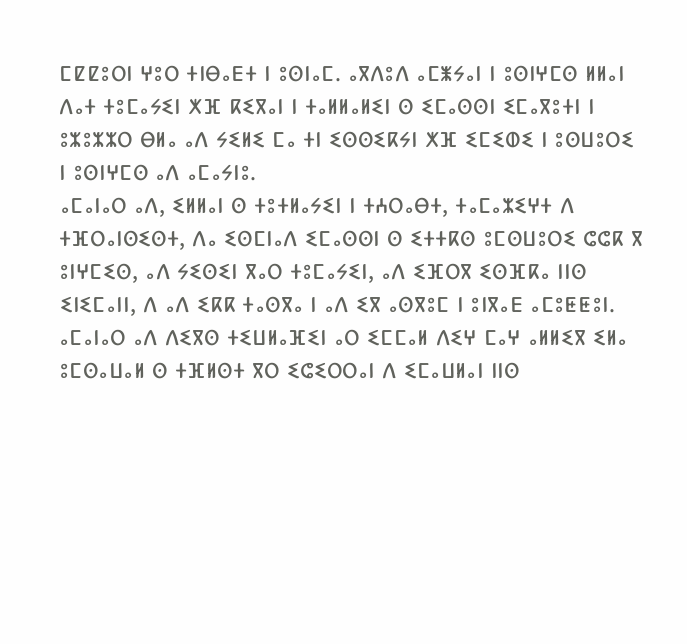ⵎⵇⵇⵓⵔⵏ ⵖⵓⵔ ⵜⵏⴱⴰⴹⵜ ⵏ ⵓⵙⵏⴰⵎ. ⴰⴳⴷⵓⴷ ⴰⵎⵥⵢⴰⵏ ⵏ ⵓⵙⵏⵖⵎⵙ ⵍⵍⴰⵏ ⴷⴰⵜ ⵜⵓⵎⴰⵢⵉⵏ ⵅⴼ ⴽⵉⴳⴰⵏ ⵏ ⵜⴰⵍⵍⴰⵍⵉⵏ ⵙ ⵉⵎⴰⵙⵙⵏ ⵉⵎⴰⴳⵓⵜⵏ ⵏ ⵓⵣⵓⵣⵣⵔ ⴱⵍⴰ ⴰⴷ ⵢⵉⵍⵉ ⵎⴰ ⵜⵏ ⵉⵙⵙⵉⴽⵢⵏ ⵅⴼ ⵉⵎⵉⵀⵉ ⵏ ⵓⵙⵡⵓⵔⵉ ⵏ ⵓⵙⵏⵖⵎⵙ ⴰⴷ ⴰⵎⴰⵢⵏⵓ.
ⴰⵎⴰⵏⴰⵔ ⴰⴷ, ⵉⵍⵍⴰⵏ ⵙ ⵜⵓⵜⵍⴰⵢⵉⵏ ⵏ ⵜⵄⵔⴰⴱⵜ, ⵜⴰⵎⴰⵣⵉⵖⵜ ⴷ ⵜⴼⵔⴰⵏⵙⵉⵙⵜ, ⴷⴰ ⵉⵙⵎⵏⴰⴷ ⵉⵎⴰⵙⵙⵏ ⵙ ⵉⵜⵜⴽⵙ ⵓⵎⵙⵡⵓⵔⵉ ⵛⵛⴽ ⴳ ⵓⵏⵖⵎⵉⵙ, ⴰⴷ ⵢⵉⵙⵉⵏ ⴳⴰⵔ ⵜⵓⵎⴰⵢⵉⵏ, ⴰⴷ ⵉⴼⵔⴳ ⵉⵙⴼⴽⴰ ⵏⵏⵙ ⵉⵏⵉⵎⴰⵏⵏ, ⴷ ⴰⴷ ⵉⴽⴽ ⵜⴰⵙⴳⴰ ⵏ ⴰⴷ ⵉⴳ ⴰⵙⴳⵓⵎ ⵏ ⵓⵏⴳⴰⴹ ⴰⵎⵓⵟⵟⵓⵏ. ⴰⵎⴰⵏⴰⵔ ⴰⴷ ⴷⵉⴳⵙ ⵜⵉⵡⵍⴰⴼⵉⵏ ⴰⵔ ⵉⵎⵎⴰⵍ ⴷⵉⵖ ⵎⴰⵖ ⴰⵍⵍⵉⴳ ⵉⵍⴰ ⵓⵎⵙⴰⵡⴰⵍ ⵙ ⵜⴼⵍⵙⵜ ⴳⵔ ⵉⵛⵉⵔⵔⴰⵏ ⴷ ⵉⵎⴰⵡⵍⴰⵏ ⵏⵏⵙ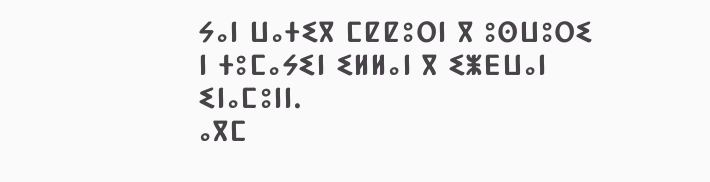ⵢⴰⵏ ⵡⴰⵜⵉⴳ ⵎⵇⵇⵓⵔⵏ ⴳ ⵓⵙⵡⵓⵔⵉ ⵏ ⵜⵓⵎⴰⵢⵉⵏ ⵉⵍⵍⴰⵏ ⴳ ⵉⵥⴹⵡⴰⵏ ⵉⵏⴰⵎⵓⵏⵏ.
ⴰⴳⵎ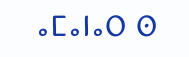ⴰⵎⴰⵏⴰⵔ ⵙ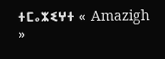ⵜⵎⴰⵣⵉⵖⵜ « Amazigh »